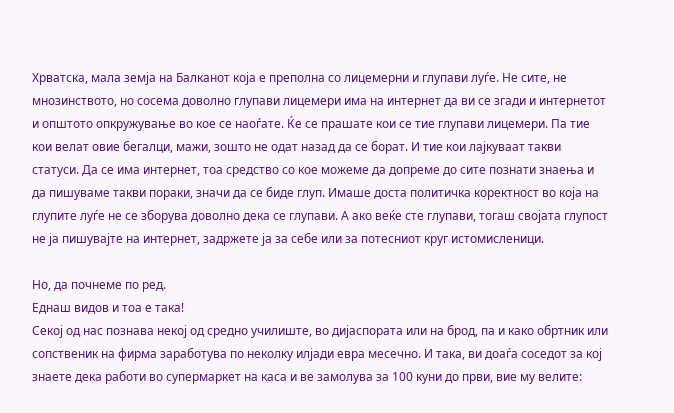Хрватска, мала земја на Балканот која е преполна со лицемерни и глупави луѓе. Не сите, не мнозинството, но сосема доволно глупави лицемери има на интернет да ви се згади и интернетот и општото опкружување во кое се наоѓате. Ќе се прашате кои се тие глупави лицемери. Па тие кои велат овие бегалци, мажи, зошто не одат назад да се борат. И тие кои лајкуваат такви статуси. Да се има интернет, тоа средство со кое можеме да допреме до сите познати знаења и да пишуваме такви пораки, значи да се биде глуп. Имаше доста политичка коректност во која на глупите луѓе не се зборува доволно дека се глупави. А ако веќе сте глупави, тогаш својата глупост не ја пишувајте на интернет, задржете ја за себе или за потесниот круг истомисленици.

Но, да почнеме по ред.
Еднаш видов и тоа е така!
Секој од нас познава некој од средно училиште, во дијаспората или на брод, па и како обртник или сопственик на фирма заработува по неколку илјади евра месечно. И така, ви доаѓа соседот за кој знаете дека работи во супермаркет на каса и ве замолува за 100 куни до први, вие му велите: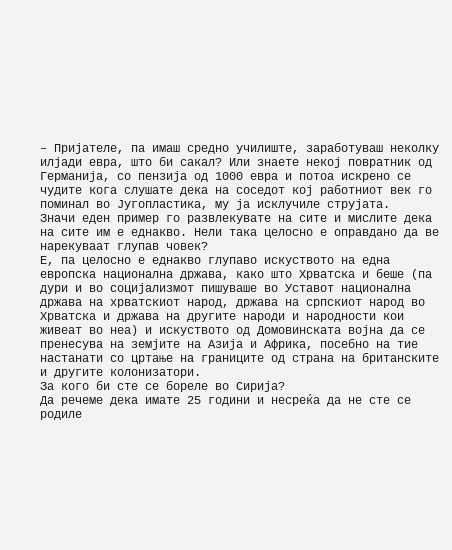– Пријателе, па имаш средно училиште, заработуваш неколку илјади евра, што би сакал? Или знаете некој повратник од Германија, со пензија од 1000 евра и потоа искрено се чудите кога слушате дека на соседот кој работниот век го поминал во Југопластика, му ја исклучиле струјата.
Значи еден пример го развлекувате на сите и мислите дека на сите им е еднакво. Нели така целосно е оправдано да ве нарекуваат глупав човек?
Е, па целосно е еднакво глупаво искуството на една европска национална држава, како што Хрватска и беше (па дури и во социјализмот пишуваше во Уставот национална држава на хрватскиот народ, држава на српскиот народ во Хрватска и држава на другите народи и народности кои живеат во неа) и искуството од Домовинската војна да се пренесува на земјите на Азија и Африка, посебно на тие настанати со цртање на границите од страна на британските и другите колонизатори.
За кого би сте се бореле во Сирија?
Да речеме дека имате 25 години и несреќа да не сте се родиле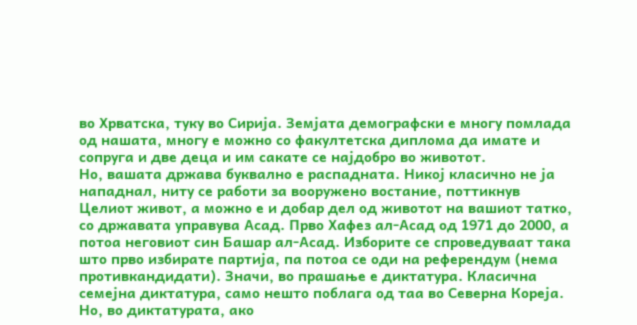во Хрватска, туку во Сирија. Земјата демографски е многу помлада од нашата, многу е можно со факултетска диплома да имате и сопруга и две деца и им сакате се најдобро во животот.
Но, вашата држава буквално е распадната. Никој класично не ја нападнал, ниту се работи за вооружено востание, поттикнув
Целиот живот, а можно е и добар дел од животот на вашиот татко, со државата управува Асад. Прво Хафез ал-Асад од 1971 до 2000, а потоа неговиот син Башар ал-Асад. Изборите се спроведуваат така што прво избирате партија, па потоа се оди на референдум (нема противкандидати). Значи, во прашање е диктатура. Класична семејна диктатура, само нешто поблага од таа во Северна Кореја. Но, во диктатурата, ако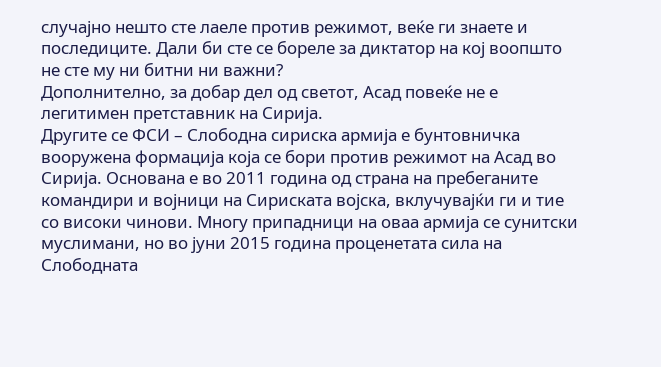случајно нешто сте лаеле против режимот, веќе ги знаете и последиците. Дали би сте се бореле за диктатор на кој воопшто не сте му ни битни ни важни?
Дополнително, за добар дел од светот, Асад повеќе не е легитимен претставник на Сирија.
Другите се ФСИ – Слободна сириска армија е бунтовничка вооружена формација која се бори против режимот на Асад во Сирија. Основана е во 2011 година од страна на пребеганите командири и војници на Сириската војска, вклучувајќи ги и тие со високи чинови. Многу припадници на оваа армија се сунитски муслимани, но во јуни 2015 година проценетата сила на Слободната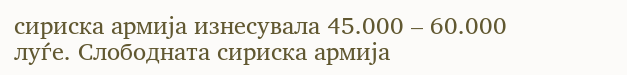сириска армија изнесувала 45.000 – 60.000 луѓе. Слободната сириска армија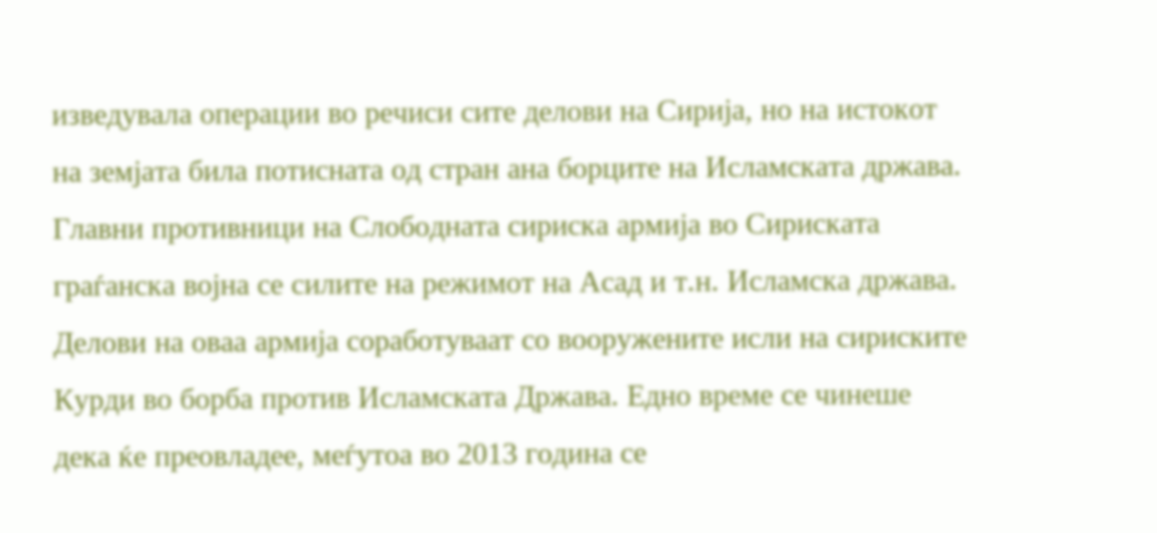изведувала операции во речиси сите делови на Сирија, но на истокот на земјата била потисната од стран ана борците на Исламската држава. Главни противници на Слободната сириска армија во Сириската граѓанска војна се силите на режимот на Асад и т.н. Исламска држава. Делови на оваа армија соработуваат со вооружените исли на сириските Курди во борба против Исламската Држава. Едно време се чинеше дека ќе преовладее, меѓутоа во 2013 година се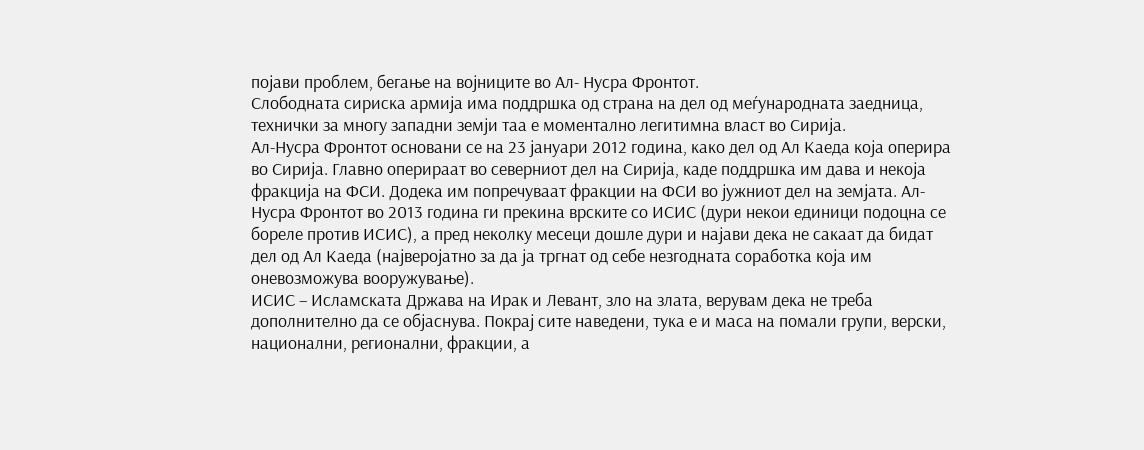појави проблем, бегање на војниците во Ал- Нусра Фронтот.
Слободната сириска армија има поддршка од страна на дел од меѓународната заедница, технички за многу западни земји таа е моментално легитимна власт во Сирија.
Ал-Нусра Фронтот основани се на 23 јануари 2012 година, како дел од Ал Каеда која оперира во Сирија. Главно оперираат во северниот дел на Сирија, каде поддршка им дава и некоја фракција на ФСИ. Додека им попречуваат фракции на ФСИ во јужниот дел на земјата. Ал-Нусра Фронтот во 2013 година ги прекина врските со ИСИС (дури некои единици подоцна се бореле против ИСИС), а пред неколку месеци дошле дури и најави дека не сакаат да бидат дел од Ал Каеда (најверојатно за да ја тргнат од себе незгодната соработка која им оневозможува вооружување).
ИСИС – Исламската Држава на Ирак и Левант, зло на злата, верувам дека не треба дополнително да се објаснува. Покрај сите наведени, тука е и маса на помали групи, верски, национални, регионални, фракции, а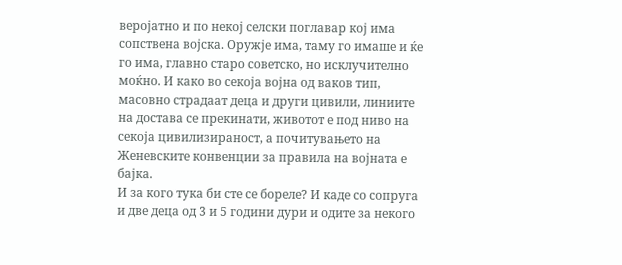веројатно и по некој селски поглавар кој има сопствена војска. Оружје има, таму го имаше и ќе го има, главно старо советско, но исклучително моќно. И како во секоја војна од ваков тип, масовно страдаат деца и други цивили, линиите на достава се прекинати, животот е под ниво на секоја цивилизираност, а почитувањето на Женевските конвенции за правила на војната е бајка.
И за кого тука би сте се бореле? И каде со сопруга и две деца од 3 и 5 години дури и одите за некого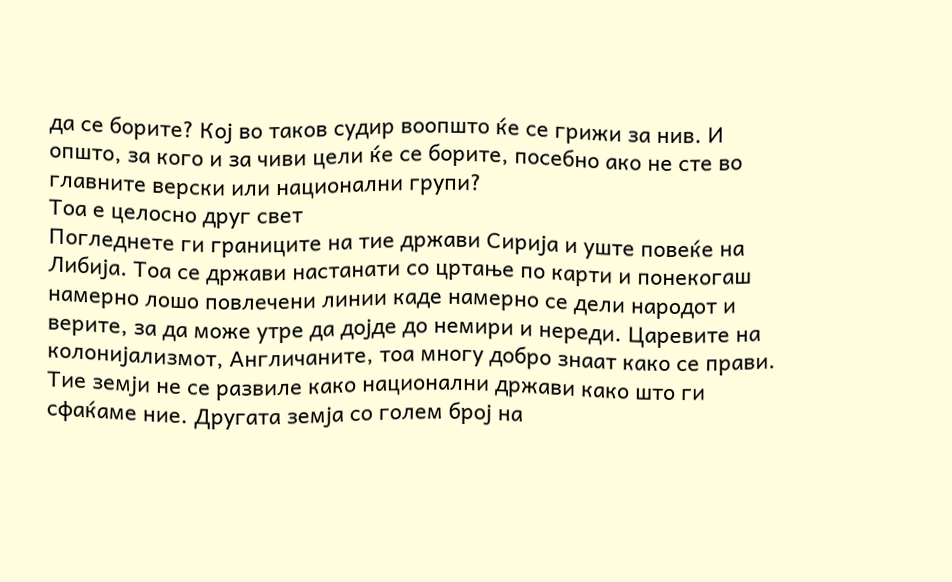да се борите? Кој во таков судир воопшто ќе се грижи за нив. И општо, за кого и за чиви цели ќе се борите, посебно ако не сте во главните верски или национални групи?
Тоа е целосно друг свет
Погледнете ги границите на тие држави Сирија и уште повеќе на Либија. Тоа се држави настанати со цртање по карти и понекогаш намерно лошо повлечени линии каде намерно се дели народот и верите, за да може утре да дојде до немири и нереди. Царевите на колонијализмот, Англичаните, тоа многу добро знаат како се прави.
Тие земји не се развиле како национални држави како што ги сфаќаме ние. Другата земја со голем број на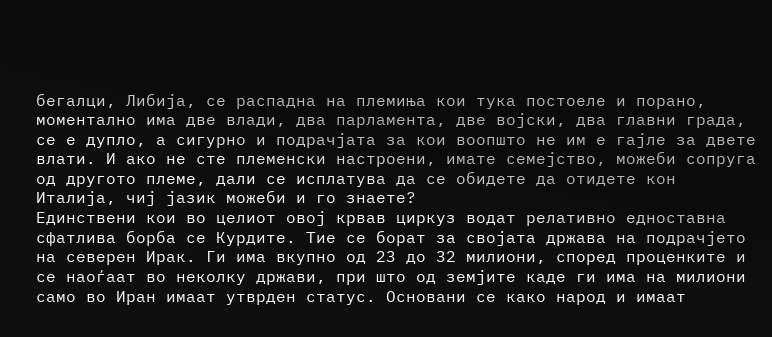бегалци, Либија, се распадна на племиња кои тука постоеле и порано, моментално има две влади, два парламента, две војски, два главни града, се е дупло, а сигурно и подрачјата за кои воопшто не им е гајле за двете влати. И ако не сте племенски настроени, имате семејство, можеби сопруга од другото племе, дали се исплатува да се обидете да отидете кон Италија, чиј јазик можеби и го знаете?
Единствени кои во целиот овој крвав циркуз водат релативно едноставна сфатлива борба се Курдите. Тие се борат за својата држава на подрачјето на северен Ирак. Ги има вкупно од 23 до 32 милиони, според проценките и се наоѓаат во неколку држави, при што од земјите каде ги има на милиони само во Иран имаат утврден статус. Основани се како народ и имаат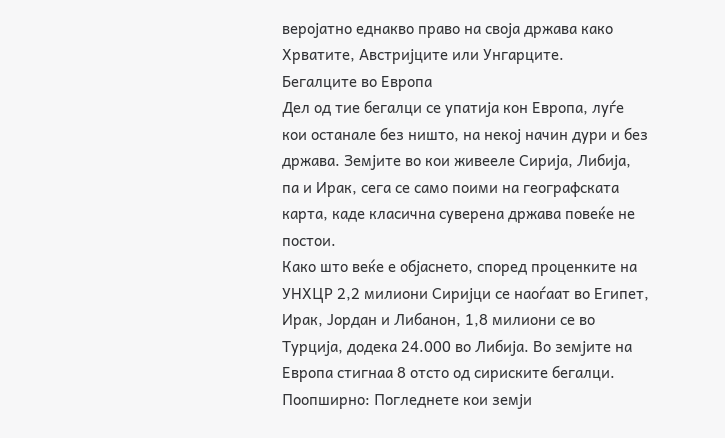веројатно еднакво право на своја држава како Хрватите, Австријците или Унгарците.
Бегалците во Европа
Дел од тие бегалци се упатија кон Европа, луѓе кои останале без ништо, на некој начин дури и без држава. Земјите во кои живееле Сирија, Либија, па и Ирак, сега се само поими на географската карта, каде класична суверена држава повеќе не постои.
Како што веќе е објаснето, според проценките на УНХЦР 2,2 милиони Сиријци се наоѓаат во Египет, Ирак, Јордан и Либанон, 1,8 милиони се во Турција, додека 24.000 во Либија. Во земјите на Европа стигнаа 8 отсто од сириските бегалци.
Поопширно: Погледнете кои земји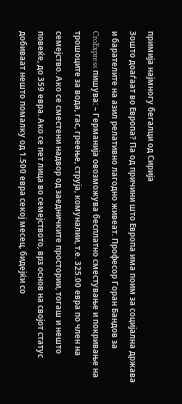примија најмногу бегалци од Сирија
Зошто доаѓаат во Европа? Па од причини што Европа има поим за социјална држава и барателите на азил релативно лагодно живеат. Професор Горан Бандов за CroExpress пишува: – Германија овозможува бесплатно сместување и покривање на трошоците за вода, гас, греење, струја, комуналии, т.е. 325.00 евра по член на семејство. Ако се сместени надвор од заедничките простории, тогаш и нешто повеќе, до 359 евра. Ако се пет лица во семејството, врз основ на својот статус добиваат нешто помалку од 1.500 евра секој месец, бидејќи со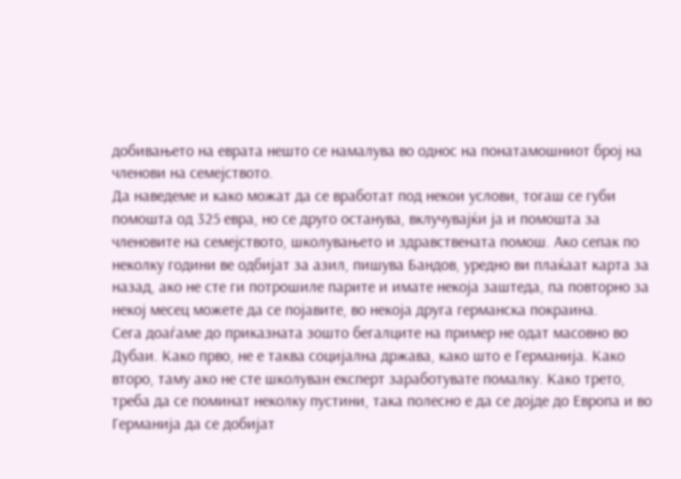добивањето на еврата нешто се намалува во однос на понатамошниот број на членови на семејството.
Да наведеме и како можат да се вработат под некои услови, тогаш се губи помошта од 325 евра, но се друго останува, вклучувајќи ја и помошта за членовите на семејството, школувањето и здравствената помош. Ако сепак по неколку години ве одбијат за азил, пишува Бандов, уредно ви плаќаат карта за назад, ако не сте ги потрошиле парите и имате некоја заштеда, па повторно за некој месец можете да се појавите, во некоја друга германска покраина.
Сега доаѓаме до приказната зошто бегалците на пример не одат масовно во Дубаи. Како прво, не е таква социјална држава, како што е Германија. Како второ, таму ако не сте школуван експерт заработувате помалку. Како трето, треба да се поминат неколку пустини, така полесно е да се дојде до Европа и во Германија да се добијат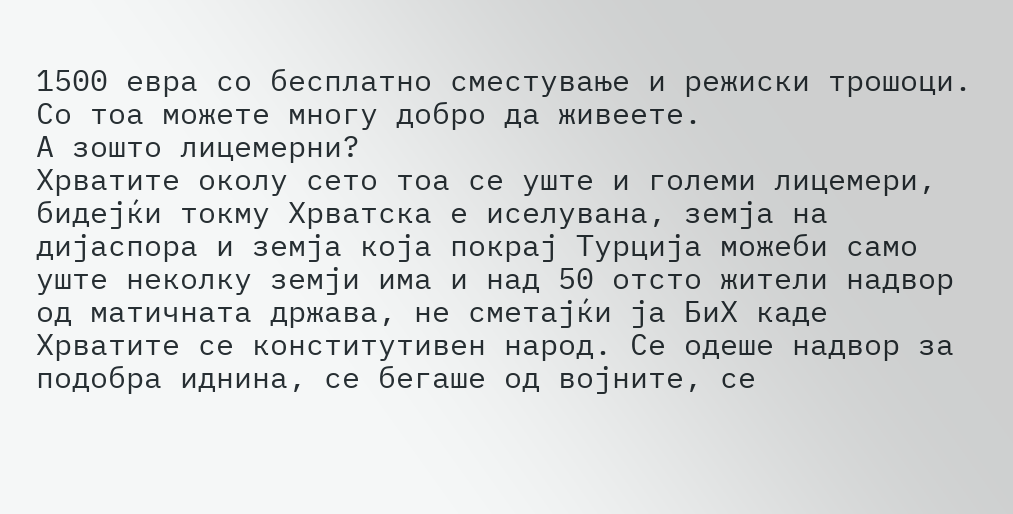1500 евра со бесплатно сместување и режиски трошоци. Со тоа можете многу добро да живеете.
А зошто лицемерни?
Хрватите околу сето тоа се уште и големи лицемери, бидејќи токму Хрватска е иселувана, земја на дијаспора и земја која покрај Турција можеби само уште неколку земји има и над 50 отсто жители надвор од матичната држава, не сметајќи ја БиХ каде Хрватите се конститутивен народ. Се одеше надвор за подобра иднина, се бегаше од војните, се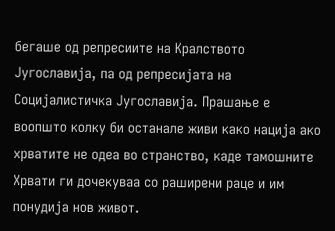бегаше од репресиите на Кралството Југославија, па од репресијата на Социјалистичка Југославија. Прашање е воопшто колку би останале живи како нација ако хрватите не одеа во странство, каде тамошните Хрвати ги дочекуваа со раширени раце и им понудија нов живот.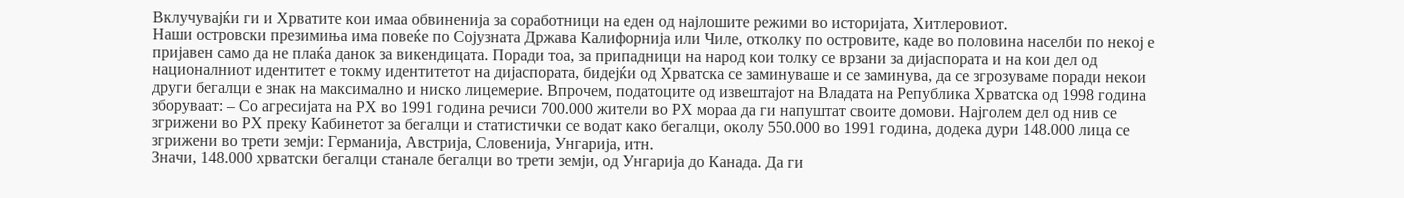Вклучувајќи ги и Хрватите кои имаа обвиненија за соработници на еден од најлошите режими во историјата, Хитлеровиот.
Наши островски презимиња има повеќе по Сојузната Држава Калифорнија или Чиле, отколку по островите, каде во половина населби по некој е пријавен само да не плаќа данок за викендицата. Поради тоа, за припадници на народ кои толку се врзани за дијаспората и на кои дел од националниот идентитет е токму идентитетот на дијаспората, бидејќи од Хрватска се заминуваше и се заминува, да се згрозуваме поради некои други бегалци е знак на максимално и ниско лицемерие. Впрочем, податоците од извештајот на Владата на Република Хрватска од 1998 година зборуваат: – Со агресијата на РХ во 1991 година речиси 700.000 жители во РХ мораа да ги напуштат своите домови. Најголем дел од нив се згрижени во РХ преку Кабинетот за бегалци и статистички се водат како бегалци, околу 550.000 во 1991 година, додека дури 148.000 лица се згрижени во трети земји: Германија, Австрија, Словенија, Унгарија, итн.
Значи, 148.000 хрватски бегалци станале бегалци во трети земји, од Унгарија до Канада. Да ги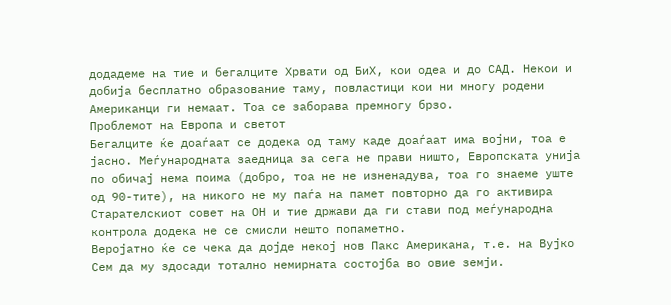додадеме на тие и бегалците Хрвати од БиХ, кои одеа и до САД. Некои и добија бесплатно образование таму, повластици кои ни многу родени Американци ги немаат. Тоа се заборава премногу брзо.
Проблемот на Европа и светот
Бегалците ќе доаѓаат се додека од таму каде доаѓаат има војни, тоа е јасно. Меѓународната заедница за сега не прави ништо, Европската унија по обичај нема поима (добро, тоа не не изненадува, тоа го знаеме уште од 90-тите), на никого не му паѓа на памет повторно да го активира Старателскиот совет на ОН и тие држави да ги стави под меѓународна контрола додека не се смисли нешто попаметно.
Веројатно ќе се чека да дојде некој нов Пакс Американа, т.е. на Вујко Сем да му здосади тотално немирната состојба во овие земји.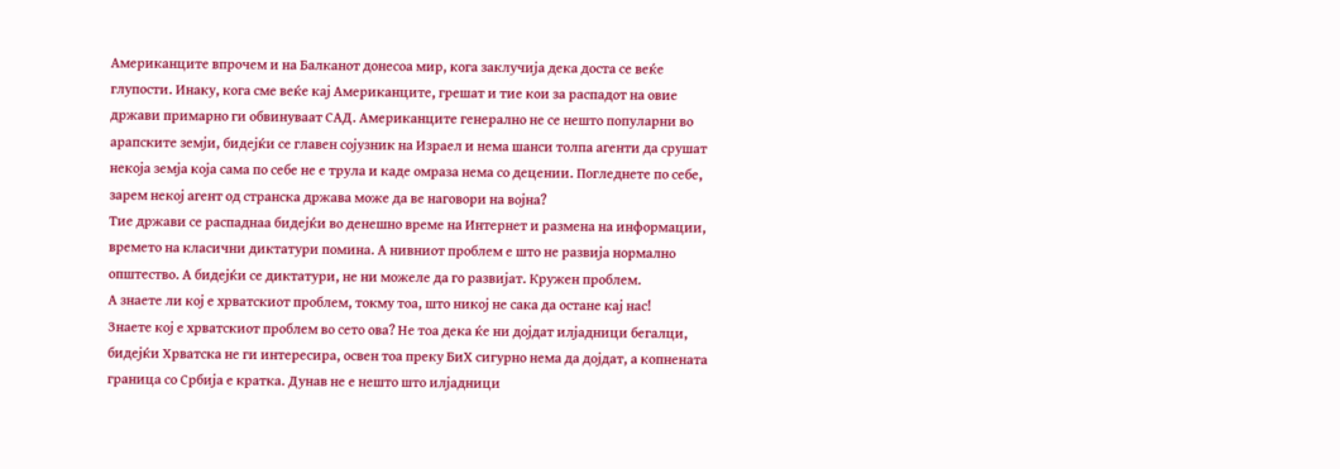Американците впрочем и на Балканот донесоа мир, кога заклучија дека доста се веќе глупости. Инаку, кога сме веќе кај Американците, грешат и тие кои за распадот на овие држави примарно ги обвинуваат САД. Американците генерално не се нешто популарни во арапските земји, бидејќи се главен сојузник на Израел и нема шанси толпа агенти да срушат некоја земја која сама по себе не е трула и каде омраза нема со децении. Погледнете по себе, зарем некој агент од странска држава може да ве наговори на војна?
Тие држави се распаднаа бидејќи во денешно време на Интернет и размена на информации, времето на класични диктатури помина. А нивниот проблем е што не развија нормално општество. А бидејќи се диктатури, не ни можеле да го развијат. Кружен проблем.
А знаете ли кој е хрватскиот проблем, токму тоа, што никој не сака да остане кај нас!
Знаете кој е хрватскиот проблем во сето ова? Не тоа дека ќе ни дојдат илјадници бегалци, бидејќи Хрватска не ги интересира, освен тоа преку БиХ сигурно нема да дојдат, а копнената граница со Србија е кратка. Дунав не е нешто што илјадници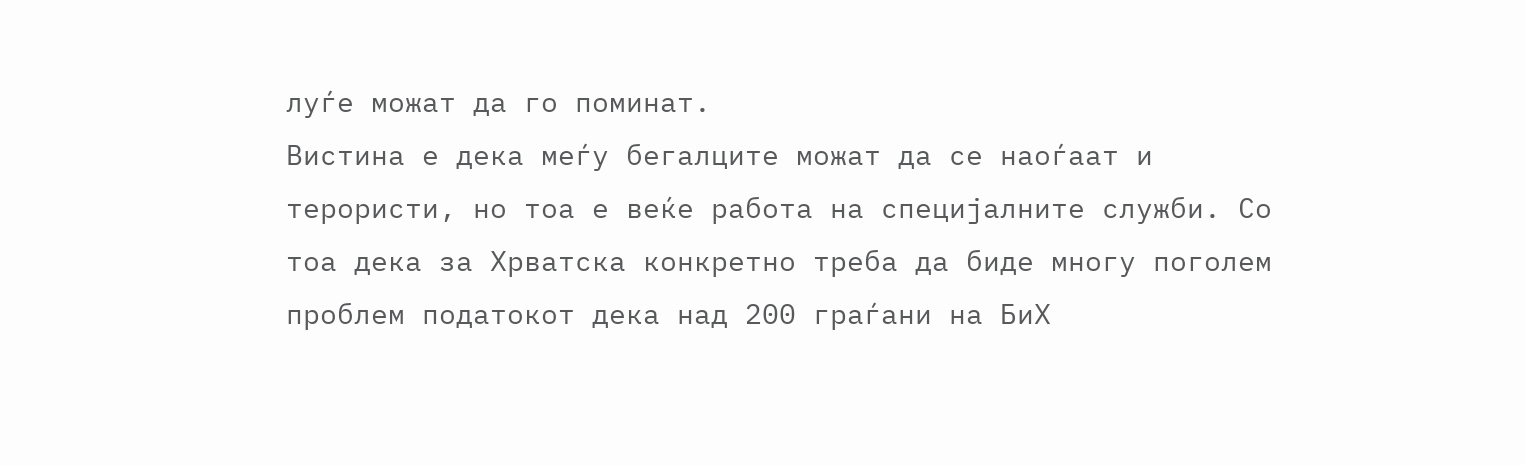луѓе можат да го поминат.
Вистина е дека меѓу бегалците можат да се наоѓаат и терористи, но тоа е веќе работа на специјалните служби. Со тоа дека за Хрватска конкретно треба да биде многу поголем проблем податокот дека над 200 граѓани на БиХ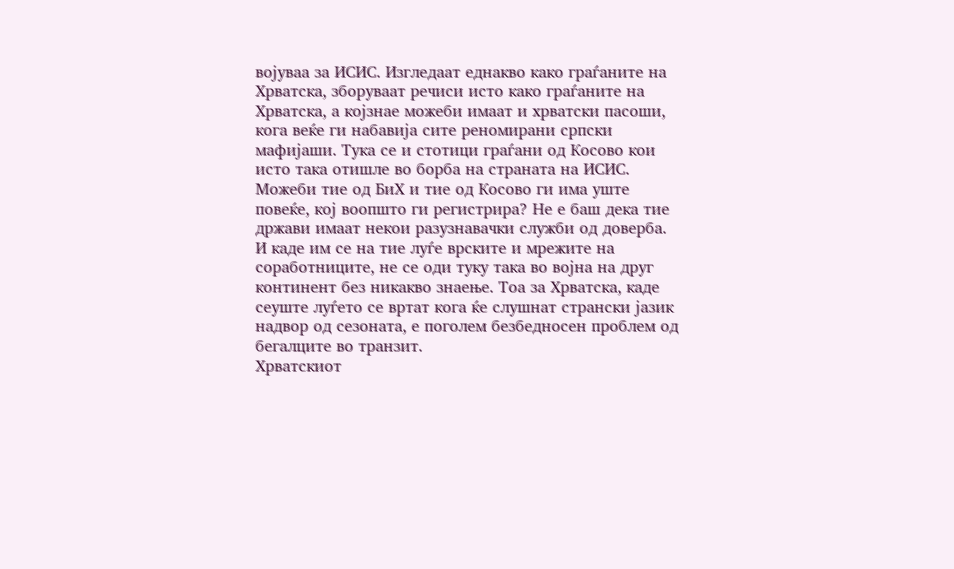војуваа за ИСИС. Изгледаат еднакво како граѓаните на Хрватска, зборуваат речиси исто како граѓаните на Хрватска, а којзнае можеби имаат и хрватски пасоши, кога веќе ги набавија сите реномирани српски мафијаши. Тука се и стотици граѓани од Косово кои исто така отишле во борба на страната на ИСИС.
Можеби тие од БиХ и тие од Косово ги има уште повеќе, кој воопшто ги регистрира? Не е баш дека тие држави имаат некои разузнавачки служби од доверба. И каде им се на тие луѓе врските и мрежите на соработниците, не се оди туку така во војна на друг континент без никакво знаење. Тоа за Хрватска, каде сеуште луѓето се вртат кога ќе слушнат странски јазик надвор од сезоната, е поголем безбедносен проблем од бегалците во транзит.
Хрватскиот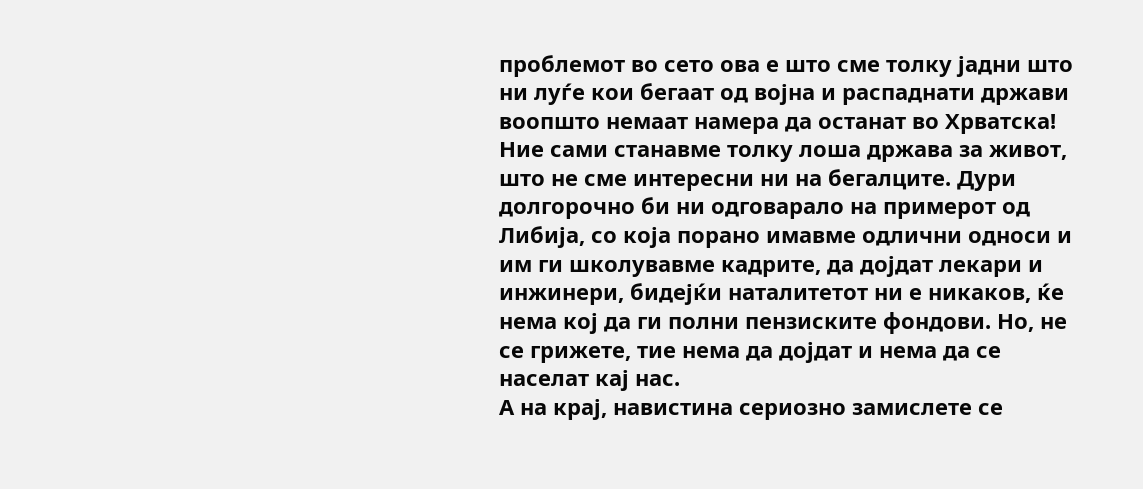проблемот во сето ова е што сме толку јадни што ни луѓе кои бегаат од војна и распаднати држави воопшто немаат намера да останат во Хрватска! Ние сами станавме толку лоша држава за живот, што не сме интересни ни на бегалците. Дури долгорочно би ни одговарало на примерот од Либија, со која порано имавме одлични односи и им ги школувавме кадрите, да дојдат лекари и инжинери, бидејќи наталитетот ни е никаков, ќе нема кој да ги полни пензиските фондови. Но, не се грижете, тие нема да дојдат и нема да се населат кај нас.
А на крај, навистина сериозно замислете се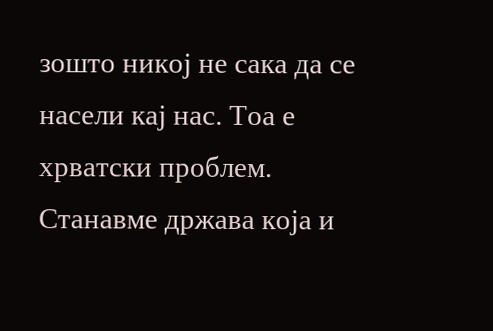зошто никој не сака да се насели кај нас. Тоа е хрватски проблем. Станавме држава која и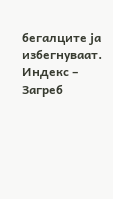бегалците ја избегнуваат.
Индекс – Загреб